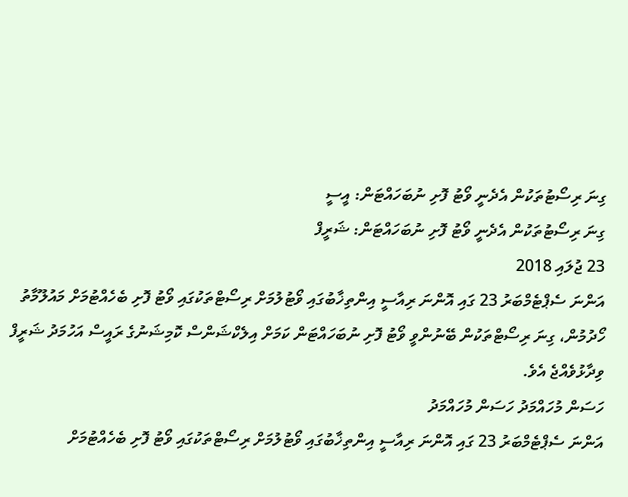ގިނަ ރިސޯޓުތަކުން އެދެނީ ވޯޓު ފޮށި ނުބަހައްޓަން: އީސީ
ގިނަ ރިސޯޓުތަކުން އެދެނީ ވޯޓު ފޮށި ނުބަހައްޓަން: ޝަރީފް
23 ޖުލައި 2018
އަންނަ ސެޕްޓެމްބަރު 23 ގައި އޮންނަ ރިއާސީ އިންތިޚާބުގައި ވޯޓުލުމަށް ރިސޯޓްތަކުގައި ވޯޓު ފޮށި ބެހެއްޓުމަށް މައުލޫމާތު ހޯދުމުން، ގިނަ ރިސޯޓްތަކުން ބޭނުންވީ ވޯޓު ފޮށި ނުބަހައްޓަން ކަމަށް އިލެކްޝަންސް ކޮމިޝަނުގެ ރައީސް އަހުމަދު ޝަރީފް ވިދާޅުވެއްޖެ އެވެ.
ހަސަން މުހައްމަދު ހަސަން މުހައްމަދު
އަންނަ ސެޕްޓެމްބަރު 23 ގައި އޮންނަ ރިއާސީ އިންތިޚާބުގައި ވޯޓުލުމަށް ރިސޯޓްތަކުގައި ވޯޓު ފޮށި ބެހެއްޓުމަށް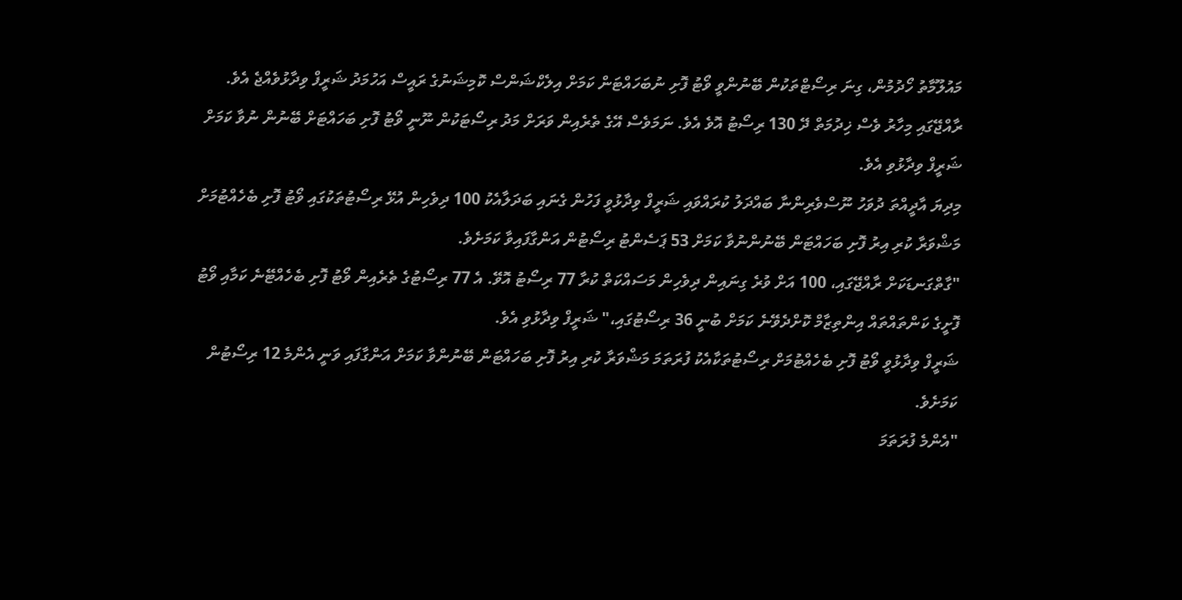މައުލޫމާތު ހޯދުމުން، ގިނަ ރިސޯޓްތަކުން ބޭނުންވީ ވޯޓު ފޮށި ނުބަހައްޓަން ކަމަށް އިލެކްޝަންސް ކޮމިޝަނުގެ ރައީސް އަހުމަދު ޝަރީފް ވިދާޅުވެއްޖެ އެވެ.
ރާއްޖޭގައި މިހާރު ވެސް ޚިދުމަތް ދޭ 130 ރިސޯޓު އޮވެ އެވެ. ނަމަވެސް އޭގެ ތެރެއިން ވަރަށް މަދު ރިސޯޓަކުން ނޫނީ ވޯޓު ފޮށި ބަހައްޓަށް ބޭނުން ނުވާ ކަމަށް ޝަރީފް ވިދާޅުވި އެވެ.
މިދިޔަ އާދީއްތަ ދުވަހު ނޫސްވެރިންނާ ބައްދަލު ކުރައްވައި ޝަރީފް ވިދާޅުވީ ފަހުން ގެނައި ބަދަލާއެކު 100 ދިވެހިން އުޅޭ ރިސޯޓުތަކުގައި ވޯޓު ފޮށި ބެހެއްޓުމަށް މަޝްވަރާ ކުރި އިރު ފޮށި ބަހައްޓަން ބޭނުންނުވާ ކަމަށް 53 ޕަސެންޓު ރިސޯޓުން އަންގާފައިވާ ކަމަށެވެ.
"ގާތްގަނޑަކަށް ރާއްޖޭގައި، 100 އަށް ވުރެ ގިނައިން ދިވެހިން މަސައްކަތް ކުރާ 77 ރިސޯޓު އޮވޭ. އެ 77 ރިސޯޓުގެ ތެރެއިން ވޯޓު ފޮށި ބެހެއްޓޭނެ ކަމާއި ވޯޓު ފޮށީގެ ކަންތައްތައް އިންތިޒާމް ކޮށްދެވޭނެ ކަމަށް ބުނީ 36 ރިސޯޓުގައި،" ޝަރީފް ވިދާޅުވި އެވެ.
ޝަރީފް ވިދާޅުވީ ވޯޓު ފޮށި ބެހެއްޓުމަށް ރިސޯޓުތަކާއެކު ފުރަތަމަ މަޝްވަރާ ކުރި އިރު ފޮށި ބަހައްޓަން ބޭނުންވާ ކަމަށް އަންގާފައި ވަނީ އެންމެ 12 ރިސޯޓުން ކަމަށެވެ.
"އެންމެ ފުރަތަމަ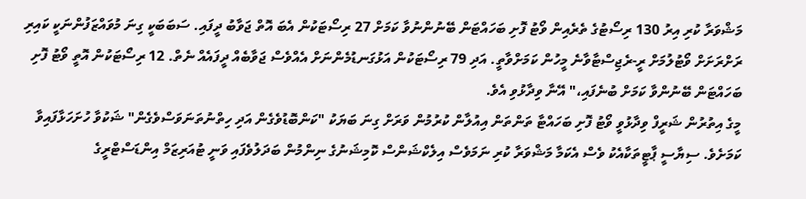މަޝްވަރާ ކުރި އިރު 130 ރިސޯޓުގެ ތެރެއިން ވޯޓު ފޮށި ބަހައްޓަން ބޭނުންނުވާ ކަމަށް 27 ރިސޯޓަކުން އެބަ އޮތް ޖަވާބު ދީފައި. ސަބަބަކީ ގިނަ މުވައްޒަފުންނަކީ ކައިރި ރަށްރަށަށް ވޯޓުލުމަށް ރީ-ރެޖިސްޓާވާނެ މީހުން ކަމަށްވާތީ. އަދި 79 ރިސޯޓަކުން އަޅުގަނޑުމެންނަށް އެއްވެސް ޖަވާބެއް ދީފައެއް ނެތް. 12 ރިސޯޓަކުން އޮތީ ވޯޓު ފޮށި ބަހައްޓަން ބޭނުންވާ ކަމަށް ބުނެފައި،" އޭނާ ވިދާޅުވި އެވެ.
މީގެ އިތުރުން ޝަރީފް ވިދާޅުވީ ވޯޓު ފޮށި ބަހައްޓާ ތަންތަން އިއުލާން ކުރުމުން ވަރަށް ގިނަ ބަޔަކު "ކަންބޮޑުވެގެން އަދި ހިތްނުތަނަވަސްވެގެން" ޝަކުވާ ހުށަހަޅާފައިވާ ކަމަށެވެ. ސިޔާސީ ޕާޓީތަކާއެކު ވެސް އެކަމާ މަޝްވަރާ ކުރި ނަމަވެސް އިލެކްޝަންސް ކޮމިޝަނުގެ ނިންމުން ބަދަލުވެފައި ވަނީ ޓުއަރިޒަމް އިންޑަސްޓްރީގެ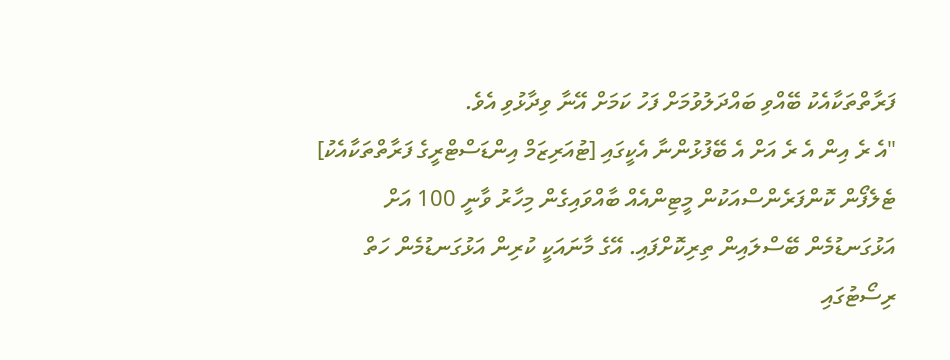ފަރާތްތަކާއެކު ބޭއްވި ބައްދަލުވުމަށް ފަހު ކަމަށް އޭނާ ވިދާޅުވި އެވެ.
"އެ ރެ އިން އެ ރެ އަށް އެ ބޭފުޅުންނާ އެކީގައި [ޓުއަރިޒަމް އިންޑަސްޓްރީގެ ފަރާތްތަކާއެކު] ޓެލެފޯން ކޮންފަރެންސްއަކުން މީޓިންއެއް ބާއްވައިގެން މިހާރު ވާނީ 100 އަށް އަޅުގަނޑުމެން ބޭސްލައިން ތިރިކޮށްފައި. އޭގެ މާނައަކީ ކުރިން އަޅުގަނޑުމެން ހަތް ރިސޯޓުގައި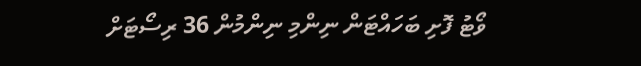ވޯޓު ފޮށި ބަހައްޓަން ނިންމި ނިންމުން 36 ރިސޯޓަށް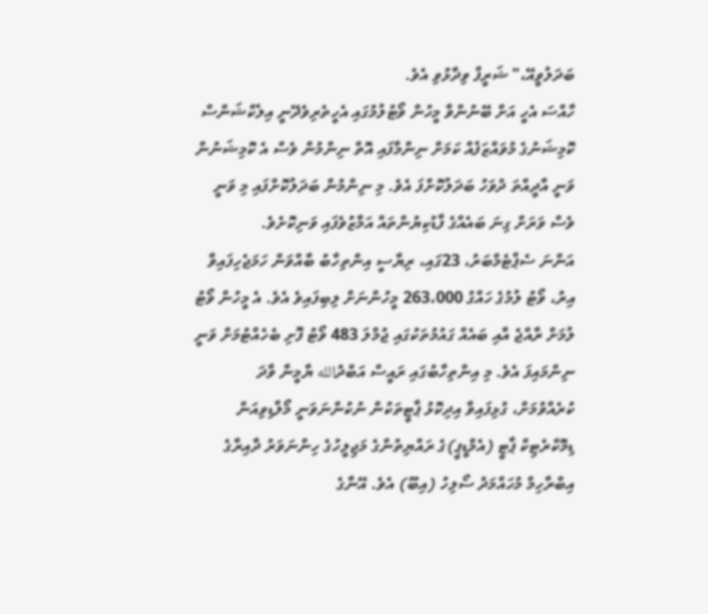ބަދަލުވީއޭ،" ޝަރީފް ވިދާޅުވި އެވެ.
ހާއްސަ އެހީ އަށް ބޭނުންވާ މީހުން ވޯޓުލުމުގައި އެހީތެރިވެދޭނީ އިލެކްޝަންސް ކޮމިޝަނުގެ މުވައްޒަފެއް ކަމަށް ނިންމާފައި އޮތް ނިންމުން ވެސް އެ ކޮމިޝަނުން ވަނީ އާދީއްތަ ދުވަހު ބަދަލުކޮށްފަ އެވެ. މި ނިންމުން ބަދަލުކޮށްފައި މި ވަނީ ވެސް ވަރަށް ގިނަ ބައެއްގެ ފާޑުކިޔުންތައް އަމާޒުވެފައި ވަނިކޮށެވެ.
އަންނަ ސެޕްޓެމްބަރު، 23ގައި، ރިޔާސީ އިންތިހާބު ބާއްވަން ހަމަޖެހިފައިވާ އިރު، ވޯޓު ލުމުގެ ހައްގު 263،000 މީހުންނަށް ލިބިފައިވެ އެވެ. އެ މީހުން ވޯޓު ލުމަށް ރާއްޖެ އާއި ބައެއް ގައުމުތަކުގައި ޖުމްލަ 483 ވޯޓު ފޮށި ބެހެއްޓުމަށް ވަނީ ނިންމައިފަ އެވެ. މި އިންތިހާބުގައި ރައީސް އަބްދުالله ޔާމީނާ ވާދަ ކުރެއްވުމަށް، ގުޅިފައިވާ އިދިކޮޅު ޕާޓީތަކުން ނުކުންނަވަނީ މޯލްޑިވިއަން ޑިމޮކްރެޓިކް ޕާޓީ (އެމްޑީޕީ)ގެ ރައްޔިތުންގެ މަޖިލީހުގެ ހިންނަވަރު ދާއިރާގެ އިބްރާހިމް މުހައްމަދު ސޯލިހު (އިބޫ) އެވެ. އޭނާގެ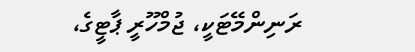ރަނިންމޭޓަކީ، ޖުމްހޫރީ ޕާޓީގެ،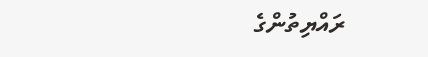ރައްޔިތުންގެ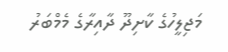މަޖިލީހުގެ ކާށިދޫ ދާއިރާގެ މެމްބަރު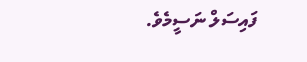ފައިސަލް ނަސީމެވެ.